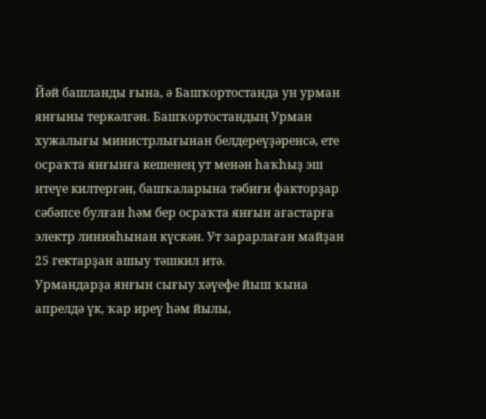Йәй башланды ғына, ә Башҡортостанда ун урман янғыны теркәлгән. Башҡортостандың Урман хужалығы министрлығынан белдереүҙәренсә, ете осраҡта янғынға кешенең ут менән һаҡһыҙ эш итеүе килтергән, башҡаларына тәбиғи факторҙар сәбәпсе булған һәм бер осраҡта янғын ағастарға электр линияһынан күскән. Ут зарарлаған майҙан 25 гектарҙан ашыу тәшкил итә.
Урмандарҙа янғын сығыу хәүефе йыш ҡына апрелдә үк, ҡар иреү һәм йылы,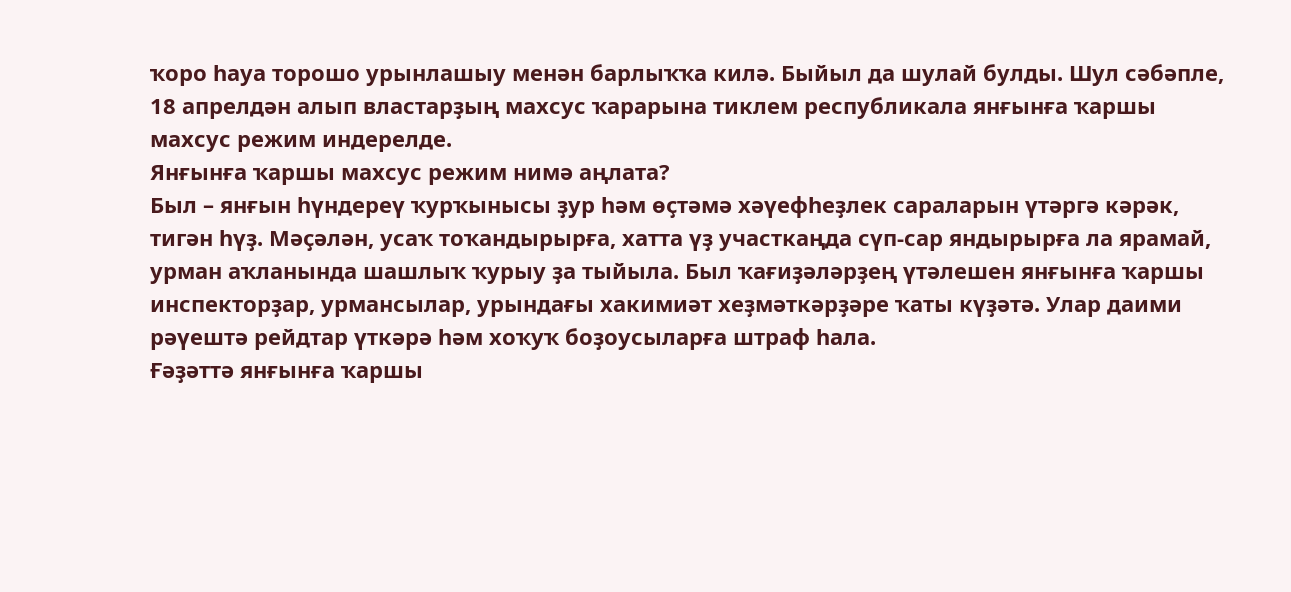ҡоро һауа торошо урынлашыу менән барлыҡҡа килә. Быйыл да шулай булды. Шул сәбәпле, 18 апрелдән алып властарҙың махсус ҡарарына тиклем республикала янғынға ҡаршы махсус режим индерелде.
Янғынға ҡаршы махсус режим нимә аңлата?
Был – янғын һүндереү ҡурҡынысы ҙур һәм өҫтәмә хәүефһеҙлек сараларын үтәргә кәрәк, тигән һүҙ. Мәҫәлән, усаҡ тоҡандырырға, хатта үҙ участкаңда сүп-сар яндырырға ла ярамай, урман аҡланында шашлыҡ ҡурыу ҙа тыйыла. Был ҡағиҙәләрҙең үтәлешен янғынға ҡаршы инспекторҙар, урмансылар, урындағы хакимиәт хеҙмәткәрҙәре ҡаты күҙәтә. Улар даими рәүештә рейдтар үткәрә һәм хоҡуҡ боҙоусыларға штраф һала.
Ғәҙәттә янғынға ҡаршы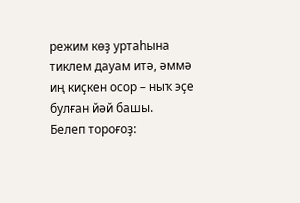режим көҙ уртаһына тиклем дауам итә, әммә иң киҫкен осор – ныҡ эҫе булған йәй башы.
Белеп тороғоҙ: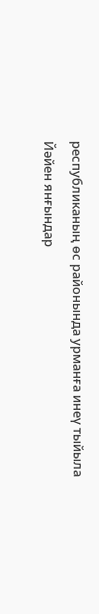республиканың өс районында урманға инеү тыйыла
Йәйен янғындар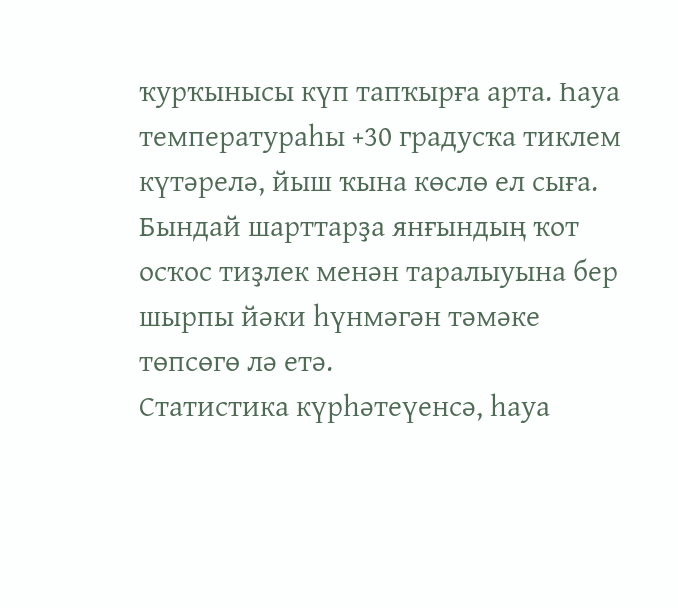ҡурҡынысы күп тапҡырға арта. Һауа температураһы +30 градусҡа тиклем күтәрелә, йыш ҡына көслө ел сыға. Бындай шарттарҙа янғындың ҡот осҡос тиҙлек менән таралыуына бер шырпы йәки һүнмәгән тәмәке төпсөгө лә етә.
Статистика күрһәтеүенсә, һауа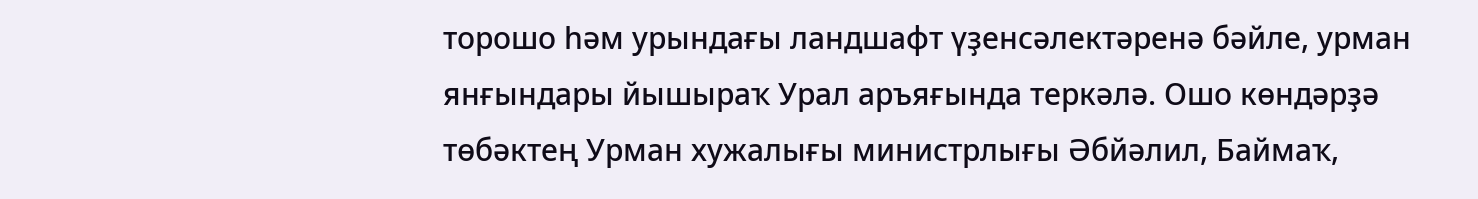торошо һәм урындағы ландшафт үҙенсәлектәренә бәйле, урман янғындары йышыраҡ Урал аръяғында теркәлә. Ошо көндәрҙә төбәктең Урман хужалығы министрлығы Әбйәлил, Баймаҡ,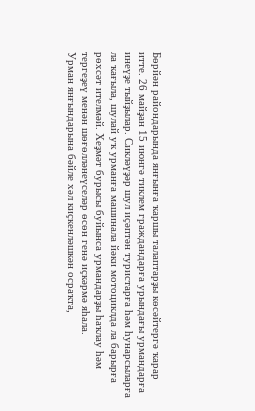Бөрйән райондарында янғынға ҡаршы талаптарҙы көсәйтергә ҡарар итте. 26 майҙан 15 июнгә тиклем граждандарға урындағы урмандарға инеүҙе тыйҙылар. Сикләүҙәр шул иҫәптән туристарға һәм һунарсыларға ла ҡағыла, шулай уҡ урманға машинала йәки мотоциклда ла барырға рөхсәт ителмәй. Хеҙмәт бурысы буйынса урмандарҙы һаҡлау һәм тергеҙеү менән шөғөлләнеүселәр өсөн генә иҫкәрмә яһала.
Урман янғындарына бәйле хәл киҫкенләшкән осраҡта,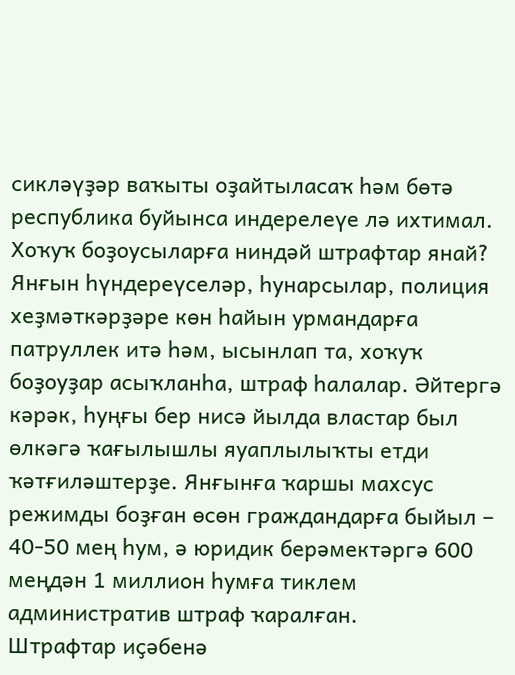сикләүҙәр ваҡыты оҙайтыласаҡ һәм бөтә республика буйынса индерелеүе лә ихтимал.
Хоҡуҡ боҙоусыларға ниндәй штрафтар янай?
Янғын һүндереүселәр, һунарсылар, полиция хеҙмәткәрҙәре көн һайын урмандарға патруллек итә һәм, ысынлап та, хоҡуҡ боҙоуҙар асыҡланһа, штраф һалалар. Әйтергә кәрәк, һуңғы бер нисә йылда властар был өлкәгә ҡағылышлы яуаплылыҡты етди ҡәтғиләштерҙе. Янғынға ҡаршы махсус режимды боҙған өсөн граждандарға быйыл – 40-50 мең һум, ә юридик берәмектәргә 600 меңдән 1 миллион һумға тиклем административ штраф ҡаралған.
Штрафтар иҫәбенә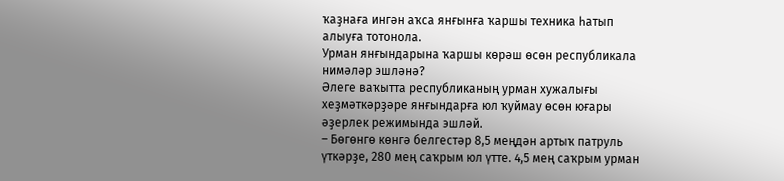ҡаҙнаға ингән аҡса янғынға ҡаршы техника һатып алыуға тотонола.
Урман янғындарына ҡаршы көрәш өсөн республикала нимәләр эшләнә?
Әлеге ваҡытта республиканың урман хужалығы хеҙмәткәрҙәре янғындарға юл ҡуймау өсөн юғары әҙерлек режимында эшләй.
– Бөгөнгө көнгә белгестәр 8,5 меңдән артыҡ патруль үткәрҙе, 280 мең саҡрым юл үтте. 4,5 мең саҡрым урман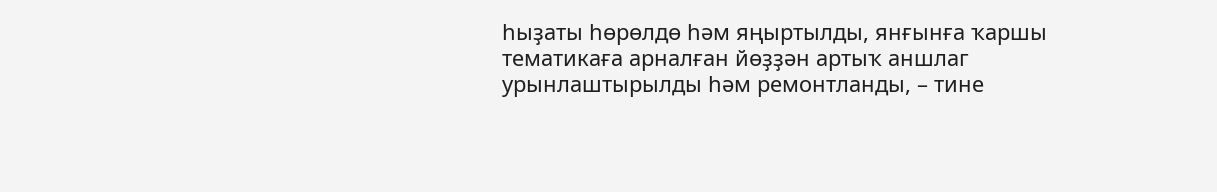һыҙаты һөрөлдө һәм яңыртылды, янғынға ҡаршы тематикаға арналған йөҙҙән артыҡ аншлаг урынлаштырылды һәм ремонтланды, – тине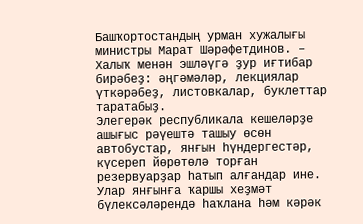Башҡортостандың урман хужалығы министры Марат Шәрәфетдинов. – Халыҡ менән эшләүгә ҙур иғтибар бирәбеҙ: әңгәмәләр, лекциялар үткәрәбеҙ, листовкалар, буклеттар таратабыҙ.
Элегерәк республикала кешеләрҙе ашығыс рәүештә ташыу өсөн автобустар, янғын һүндергестәр, күсереп йөрөтөлә торған резервуарҙар һатып алғандар ине. Улар янғынға ҡаршы хеҙмәт бүлексәләрендә һаҡлана һәм кәрәк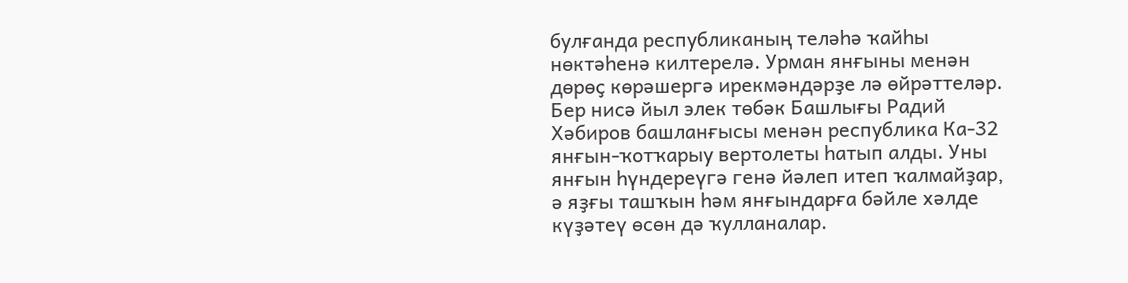булғанда республиканың теләһә ҡайһы нөктәһенә килтерелә. Урман янғыны менән дөрөҫ көрәшергә ирекмәндәрҙе лә өйрәттеләр. Бер нисә йыл элек төбәк Башлығы Радий Хәбиров башланғысы менән республика Ка-32 янғын-ҡотҡарыу вертолеты һатып алды. Уны янғын һүндереүгә генә йәлеп итеп ҡалмайҙар, ә яҙғы ташҡын һәм янғындарға бәйле хәлде күҙәтеү өсөн дә ҡулланалар.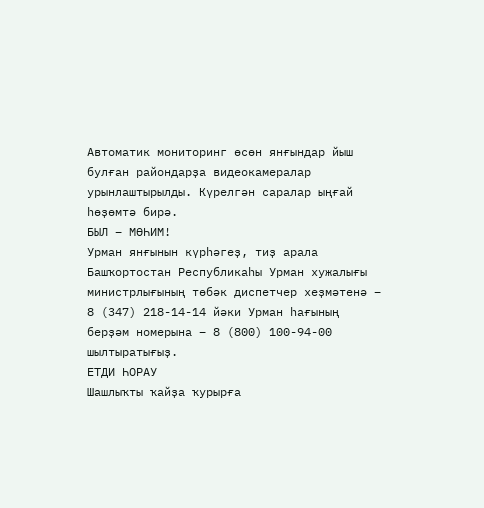Автоматик мониторинг өсөн янғындар йыш булған райондарҙа видеокамералар урынлаштырылды. Күрелгән саралар ыңғай һөҙөмтә бирә.
БЫЛ – МӨҺИМ!
Урман янғынын күрһәгеҙ, тиҙ арала Башҡортостан Республикаһы Урман хужалығы министрлығының төбәк диспетчер хеҙмәтенә – 8 (347) 218-14-14 йәки Урман һағының берҙәм номерына – 8 (800) 100-94-00 шылтыратығыҙ.
ЕТДИ ҺОРАУ
Шашлыҡты ҡайҙа ҡурырға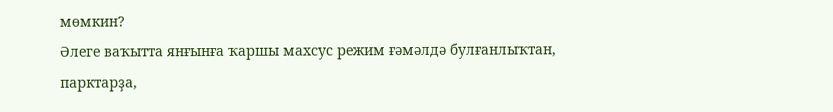мөмкин?
Әлеге ваҡытта янғынға ҡаршы махсус режим ғәмәлдә булғанлыҡтан, парктарҙа,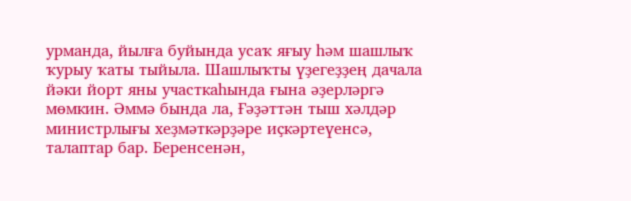урманда, йылға буйында усаҡ яғыу һәм шашлыҡ ҡурыу ҡаты тыйыла. Шашлыҡты үҙегеҙҙең дачала йәки йорт яны участкаһында ғына әҙерләргә мөмкин. Әммә бында ла, Ғәҙәттән тыш хәлдәр министрлығы хеҙмәткәрҙәре иҫкәртеүенсә, талаптар бар. Беренсенән,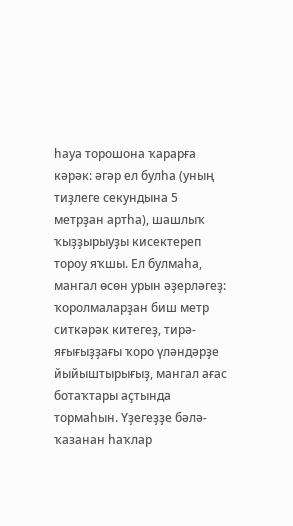һауа торошона ҡарарға кәрәк: әгәр ел булһа (уның тиҙлеге секундына 5 метрҙан артһа), шашлыҡ ҡыҙҙырыуҙы кисектереп тороу яҡшы. Ел булмаһа, мангал өсөн урын әҙерләгеҙ: ҡоролмаларҙан биш метр ситкәрәк китегеҙ, тирә-яғығыҙҙағы ҡоро үләндәрҙе йыйыштырығыҙ, мангал ағас ботаҡтары аҫтында тормаһын. Үҙегеҙҙе бәлә-ҡазанан һаҡлар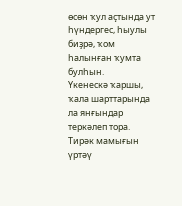өсөн ҡул аҫтында ут һүндергес, һыулы биҙрә, ҡом һалынған ҡумта булһын.
Үкенескә ҡаршы, ҡала шарттарында ла янғындар теркәлеп тора. Тирәк мамығын үртәү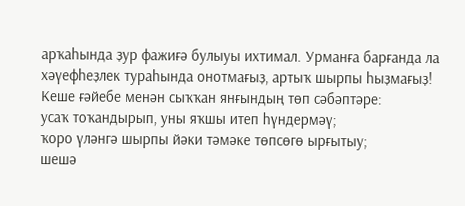арҡаһында ҙур фажиғә булыуы ихтимал. Урманға барғанда ла хәүефһеҙлек тураһында онотмағыҙ, артыҡ шырпы һыҙмағыҙ!
Кеше ғәйебе менән сыҡҡан янғындың төп сәбәптәре:
усаҡ тоҡандырып, уны яҡшы итеп һүндермәү;
ҡоро үләнгә шырпы йәки тәмәке төпсөгө ырғытыу;
шешә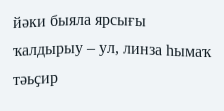йәки быяла ярсығы ҡалдырыу – ул, линза һымаҡ тәьҫир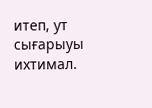итеп, ут сығарыуы ихтимал.